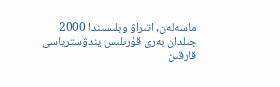ماسەلەن, اتىراۋ وبلىسىندا 2000 جىلدان بەرى قۇرىلىس يندۋسترياسى قارقىن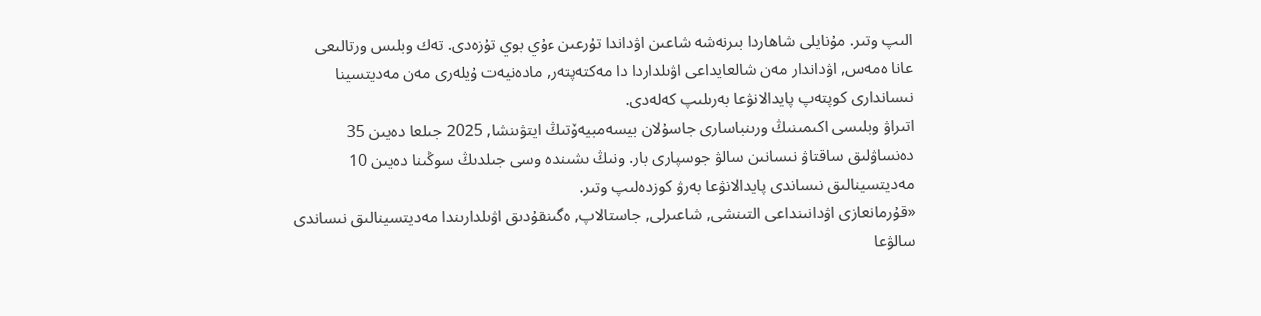الىپ وتىر. مۇنايلى شاھاردا بىرنەشە شاعىن اۋداندا تۇرعىن ءۇي بوي تۇزەدى. تەك وبلىس ورتالىعى عانا ەمەس, اۋداندار مەن شالعايداعى اۋىلداردا دا مەكتەپتەر, مادەنيەت ۇيلەرى مەن مەديتسينا نىساندارى كوپتەپ پايدالانۋعا بەرىلىپ كەلەدى.
اتىراۋ وبلىسى اكىمىنىڭ ورىنباسارى جاسۇلان بيسەمبيەۆتىڭ ايتۋىنشا, 2025 جىلعا دەيىن 35 دەنساۋلىق ساقتاۋ نىسانىن سالۋ جوسپارى بار. ونىڭ ىشىندە وسى جىلدىڭ سوڭىنا دەيىن 10 مەديتسينالىق نىساندى پايدالانۋعا بەرۋ كوزدەلىپ وتىر.
«قۇرمانعازى اۋدانىنداعى التىنشى, شاعىرلى, جاستالاپ, ەگىنقۇدىق اۋىلدارىندا مەديتسينالىق نىساندى سالۋعا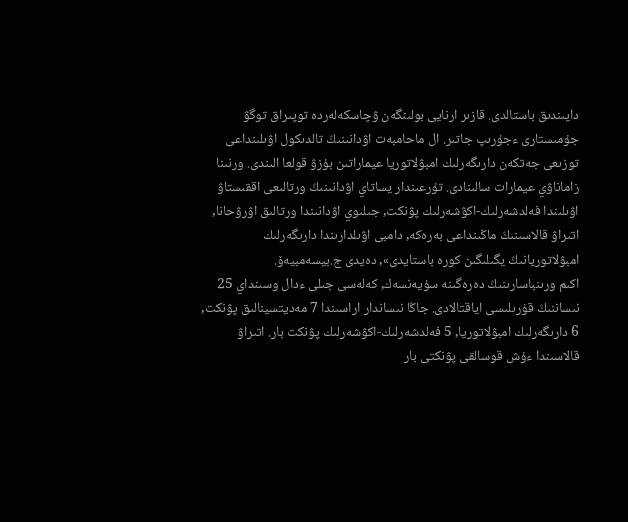دايىندىق باستالدى. قازىر ارنايى بولىنگەن ۋچاسكەلەردە توپىراق توگۋ جۇمىستارى ءجۇرىپ جاتىر. ال ماحامبەت اۋدانىنىڭ تالدىكول اۋىلىنداعى توزىعى جەتكەن دارىگەرلىك امبۋلاتوريا عيماراتىن بۇزۋ قولعا الىندى. ورنىنا زاماناۋي عيمارات سالىنادى. تۇرعىندار يساتاي اۋدانىنىڭ ورتالىعى اققىستاۋ اۋىلىندا فەلدشەرلىك-اكۋشەرلىك پۋنكت, جىلىوي اۋدانىندا ورتالىق اۋرۋحانا, اتىراۋ قالاسىنىڭ ماڭىنداعى بەرەكە, دامبى اۋىلدارىندا دارىگەرلىك امبۋلاتوريانىڭ يگىلىگىن كورە باستايدى», دەيدى ج.بيسەمبيەۆ.
اكىم ورىنباسارىنىڭ دەرەگىنە سۇيەنسەك, كەلەسى جىلى ءدال وسىنداي 25 نىساننىڭ قۇرىلىسى اياقتالادى. جاڭا نىساندار اراسىندا 7 مەديتسينالىق پۋنكت, 6 دارىگەرلىك امبۋلاتوريا, 5 فەلدشەرلىك-اكۋشەرلىك پۋنكت بار. اتىراۋ قالاسىندا ءۇش قوسالقى پۋنكتى بار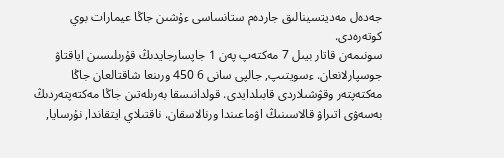جەدەل مەديتسينالىق جاردەم ستانساسى ءۇشىن جاڭا عيمارات بوي كوتەرەدى.
سونىمەن قاتار بيىل 7 مەكتەپ پەن 1 جاپسارجايدىڭ قۇرىلىسىن اياقتاۋ جوسپارلانعان. ءسويتىپ, جالپى سانى 6 450 ورىنعا شاقتالعان جاڭا مەكتەپتەر وقۋشىلاردى قابىلدايدى. قولدانىسقا بەرىلەتىن جاڭا مەكتەپتەردىڭ بەسەۋى اتىراۋ قالاسىنىڭ اۋماعىندا ورنالاسقان. ناقتىلاي ايتقاندا, نۇرسايا,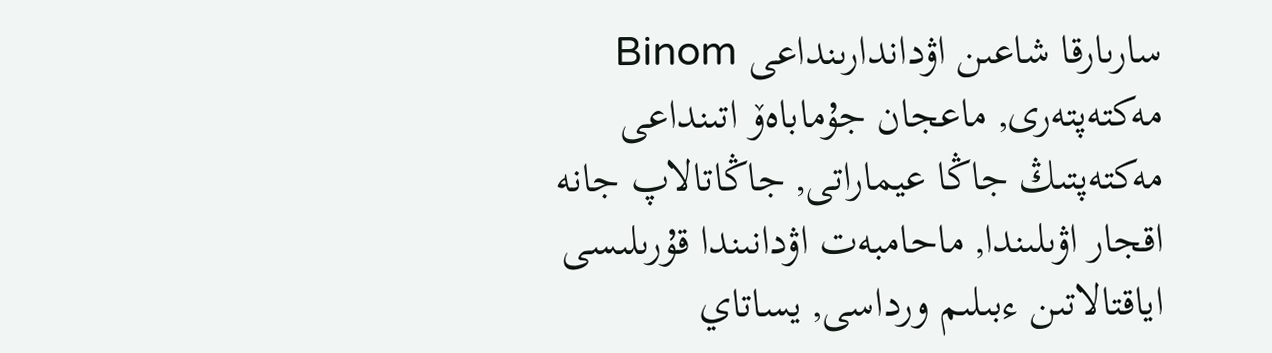سارىارقا شاعىن اۋداندارىنداعى Binom مەكتەپتەرى, ماعجان جۇماباەۆ اتىنداعى مەكتەپتىڭ جاڭا عيماراتى, جاڭاتالاپ جانە اقجار اۋىلىندا, ماحامبەت اۋدانىندا قۇرىلىسى اياقتالاتىن ءبىلىم ورداسى, يساتاي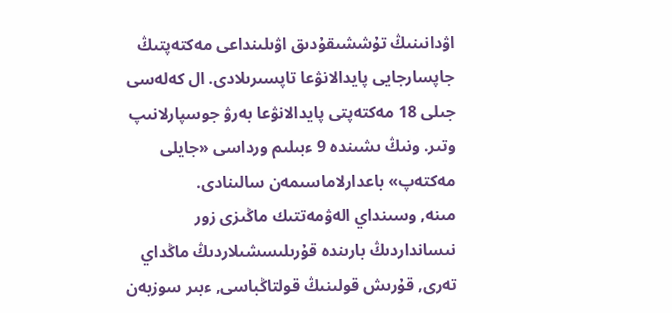اۋدانىنىڭ تۇششىقۇدىق اۋىلىنداعى مەكتەپتىڭ جاپسارجايى پايدالانۋعا تاپسىرىلادى. ال كەلەسى جىلى 18 مەكتەپتى پايدالانۋعا بەرۋ جوسپارلانىپ وتىر. ونىڭ ىشىندە 9 ءبىلىم ورداسى «جايلى مەكتەپ» باعدارلاماسىمەن سالىنادى.
مىنە, وسىنداي الەۋمەتتىك ماڭىزى زور نىسانداردىڭ بارىندە قۇرىلىسشىلاردىڭ ماڭداي تەرى, قۇرىش قولىنىڭ قولتاڭباسى, ءبىر سوزبەن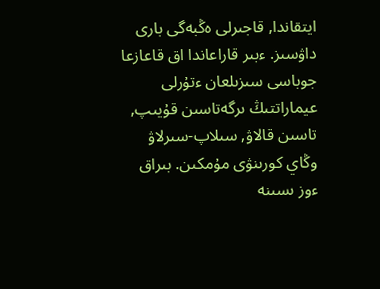ايتقاندا, قاجىرلى ەڭبەگى بارى داۋسىز. ءبىر قاراعاندا اق قاعازعا جوباسى سىزىلعان ءتۇرلى عيماراتتىڭ ىرگەتاسىن قۇيىپ, تاسىن قالاۋ, سىلاپ-سىرلاۋ وڭاي كورىنۋى مۇمكىن. بىراق ءوز ىسىنە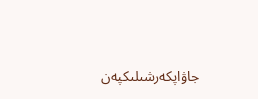جاۋاپكەرشىلىكپەن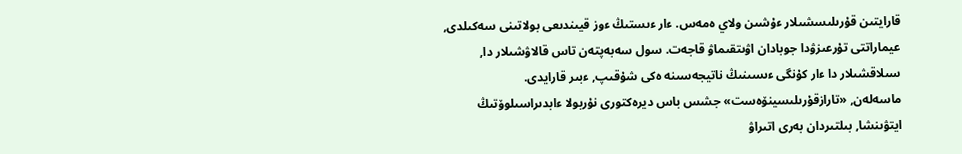قارايتىن قۇرىلىسشىلار ءۇشىن ولاي ەمەس. ءار ءىستىڭ ءوز قيىندىعى بولاتىنى سەكىلدى, عيماراتتى تۇرعىزۋدا جوبادان اۋىتقىماۋ قاجەت. سول سەبەپتەن تاس قالاۋشىلار دا, سىلاقشىلار دا ءار كۇنگى ءىسىنىڭ ناتيجەسىنە ەكى شۇقىپ, ءبىر قارايدى.
ماسەلەن, «تارازقۇرىلىسينۆەست» جشس باس ديرەكتورى نۇربولا ءابدىراسىلوۆتىڭ ايتۋىنشا, بىلتىردان بەرى اتىراۋ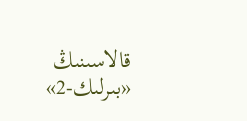قالاسىنىڭ «بىرلىك-2»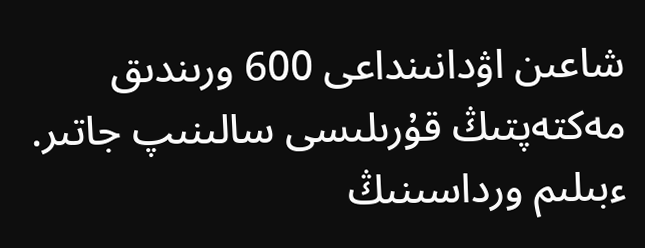شاعىن اۋدانىنداعى 600 ورىندىق مەكتەپتىڭ قۇرىلىسى سالىنىپ جاتىر. ءبىلىم ورداسىنىڭ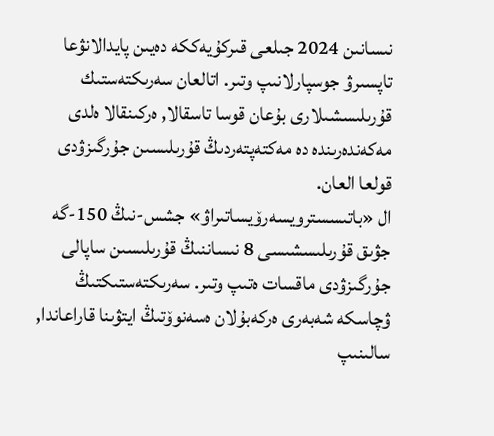نىسانىن 2024 جىلعى قىركۇيەككە دەيىن پايدالانۋعا تاپسىرۋ جوسپارلانىپ وتىر. اتالعان سەرىكتەستىك قۇرىلىسشىلارى بۇعان قوسا تاسقالا, ەركىنقالا ەلدى مەكەندەرىندە دە مەكتەپتەردىڭ قۇرىلىسىن جۇرگىزۋدى قولعا العان.
ال «باتىسسترويسەرۆيساتىراۋ» جشس-نىڭ 150-گە جۋىق قۇرىلىسشىسى 8 نىساننىڭ قۇرىلىسىن ساپالى جۇرگىزۋدى ماقسات ەتىپ وتىر. سەرىكتەستىكتىڭ ۋچاسكە شەبەرى ەركەبۇلان ەسەنوۆتىڭ ايتۋىنا قاراعاندا, سالىنىپ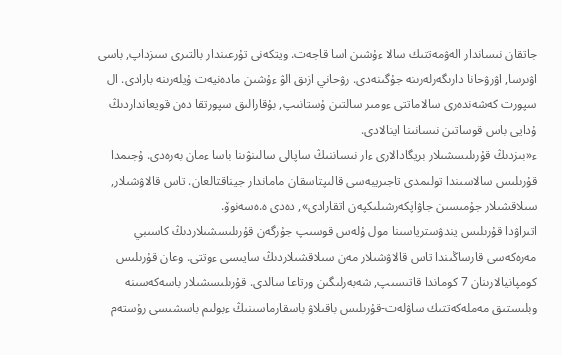جاتقان نىساندار الەۋمەتتىك سالا ءۇشىن اسا قاجەت. ويتكەنى تۇرعىندار بالتىرى سىزداپ, باسى اۋىرسا, اۋرۋحانا دارىگەرلەرىنە جۇگىنەدى. رۋحاني ازىق الۋ ءۇشىن مادەنيەت ۇيلەرىنە بارادى. ال سپورت كەشەندەرى سالاماتتى ءومىر سالتىن ۇستانىپ, بۇقارالىق سپورتقا دەن قويعانداردىڭ ۇدايى باس قوساتىن نىسانىنا اينالادى.
ء«بىزدىڭ قۇرىلىسشىلار بريگادالارى ءار نىساننىڭ ساپالى سالىنۋىنا باسا ءمان بەرەدى. ۇجىمدا قۇرىلىس سالاسىندا تولىمدى تاجىريبەسى قالىپتاسقان ماماندار جيناقتالعان. تاس قالاۋشىلار, سىلاقشىلار جۇمىسىن جاۋاپكەرشىلىكپەن اتقارادى», دەدى ە.ەسەنوۆ.
اتىراۋدا قۇرىلىس يندۋسترياسىنا مول ۇلەس قوسىپ جۇرگەن قۇرىلىسشىلاردىڭ كاسىبي مەرەكەسى قارساڭىندا تاس قالاۋشىلار مەن سىلاقشىلاردىڭ سايىسى ءوتتى. وعان قۇرىلىس كومپانيالارىنان 7 كوماندا قاتىسىپ, شەبەرلىگىن ورتاعا سالدى. قۇرىلىسشىلار باسەكەسىنە وبلىستىق مەملەكەتتىك ساۋلەت-قۇرىلىس باقىلاۋ باسقارماسىنىڭ ءبولىم باسشىسى رۇستەم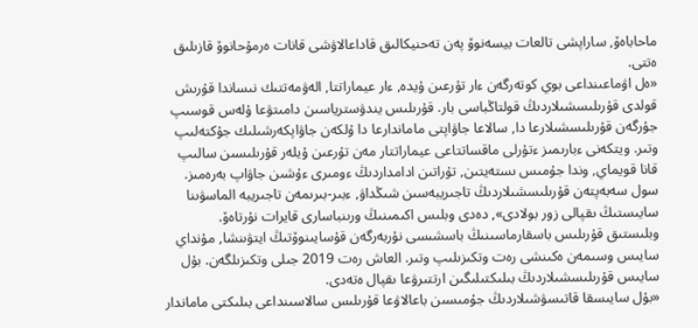ماحاباەۆ, ساراپشى تالعات بيسەنوۆ پەن تەحنيكالىق قاداعالاۋشى قانات ەرمۇحانوۆ قازىلىق ەتتى.
«ەل اۋماعىنداعى بوي كوتەرگەن ءار تۇرعىن ۇيدە, ءار عيماراتتا, الەۋمەتتىك نىساندا قۇرىش قولدى قۇرىلىسشىلاردىڭ قولتاڭباسى بار. قۇرىلىس يندۋسترياسىن دامىتۋعا ۇلەس قوسىپ جۇرگەن قۇرىلىسشىلارعا دا, سالاعا جاۋاپتى ماماندارعا دا ۇلكەن جاۋاپكەرشىلىك جۇكتەلىپ وتىر. ويتكەنى ءبارىمىز ءتۇرلى ماقساتتاعى عيماراتتار مەن تۇرعىن ۇيلەر قۇرىلىسىن سالىپ قانا قويماي, وندا جۇمىس ىستەيتىن, تۇراتىن ادامداردىڭ ءومىرى ءۇشىن جاۋاپ بەرەمىز. سول سەبەپتەن قۇرىلىسشىلاردىڭ تاجىريبەسىن شىڭداۋ, ءبىر-بىرىمەن تاجىريبە الماسۋىنا سايىستىڭ ىقپالى زور بولادى», دەدى وبلىس اكىمىنىڭ ورىنباسارى قايرات نۇرتاەۆ.
وبلىستىق قۇرىلىس باسقارماسىنىڭ باسشىسى نۇربەرگەن قۇسايىنوۆتىڭ ايتۋىنشا, مۇنداي سايىس وسىمەن ەكىنشى رەت وتكىزىلىپ وتىر. العاش رەت 2019 جىلى وتكىزىلگەن. بۇل سايىس قۇرىلىسشىلاردىڭ بىلىكتىلىگىن ارتتىرۋعا ىقپال ەتەدى.
«بۇل سايىسقا قاتىسۋشىلاردىڭ جۇمىسىن باعالاۋعا قۇرىلىس سالاسىنداعى بىلىكتى ماماندار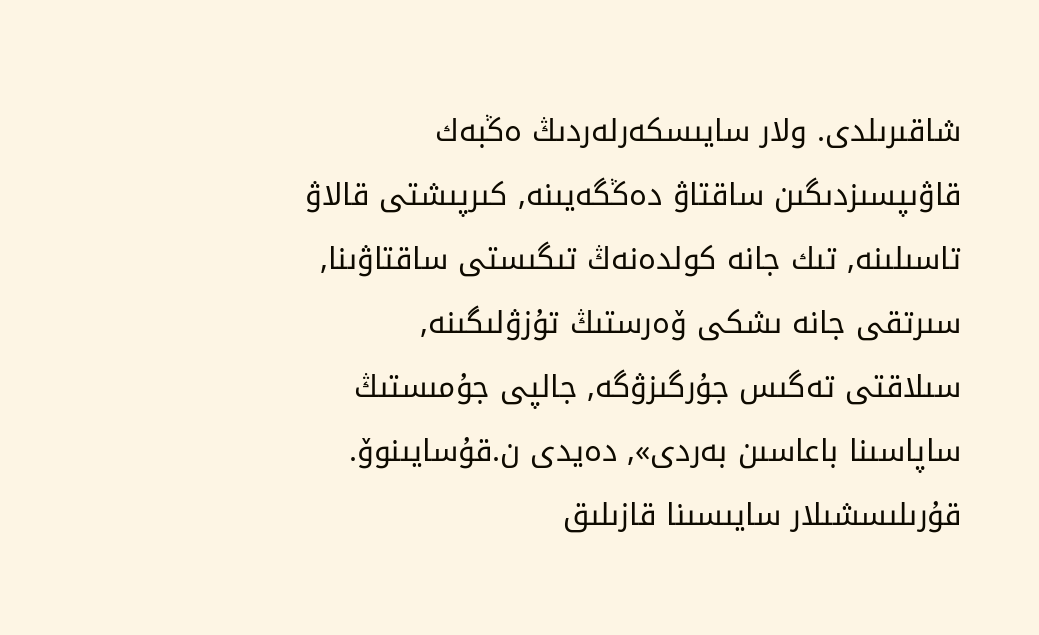شاقىرىلدى. ولار سايىسكەرلەردىڭ ەڭبەك قاۋىپسىزدىگىن ساقتاۋ دەڭگەيىنە, كىرپىشتى قالاۋ تاسىلىنە, تىك جانە كولدەنەڭ تىگىستى ساقتاۋىنا, سىرتقى جانە ىشكى ۆەرستىڭ تۇزۋلىگىنە, سىلاقتى تەگىس جۇرگىزۋگە, جالپى جۇمىستىڭ ساپاسىنا باعاسىن بەردى», دەيدى ن.قۇسايىنوۆ.
قۇرىلىسشىلار سايىسىنا قازىلىق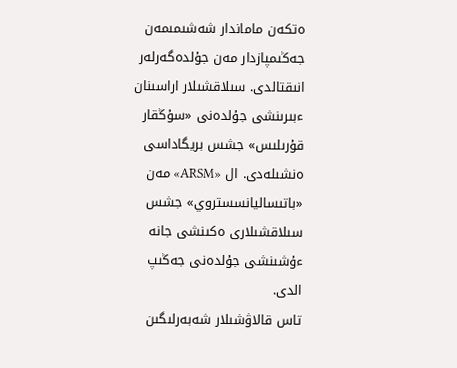ەتكەن ماماندار شەشىمىمەن جەڭىمپازدار مەن جۇلدەگەرلەر انىقتالدى. سىلاقشىلار اراسىنان ءبىرىنشى جۇلدەنى «سۇڭقار قۇرىلىس» جشس بريگاداسى ەنشىلەدى. ال «ARSM» مەن «باتىساليانسستروي» جشس سىلاقشىلارى ەكىنشى جانە ءۇشىنشى جۇلدەنى جەڭىپ الدى.
تاس قالاۋشىلار شەبەرلىگىن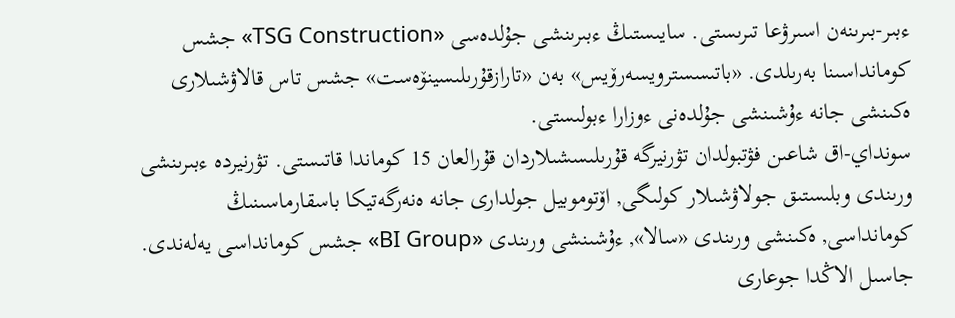ءبىر-بىرىنەن اسىرۋعا تىرىستى. سايىستىڭ ءبىرىنشى جۇلدەسى «TSG Construction» جشس كومانداسىنا بەرىلدى. «باتىسسترويسەرۆيس» بەن «تارازقۇرىلىسينۆەست» جشس تاس قالاۋشىلارى ەكىنشى جانە ءۇشىنشى جۇلدەنى ءوزارا ءبولىستى.
سونداي-اق شاعىن فۋتبولدان تۋرنيرگە قۇرىلىسشىلاردان قۇرالعان 15 كوماندا قاتىستى. تۋرنيردە ءبىرىنشى ورىندى وبلىستىق جولاۋشىلار كولىگى, اۆتوموبيل جولدارى جانە ەنەرگەتيكا باسقارماسىنىڭ كومانداسى, ەكىنشى ورىندى «سالا», ءۇشىنشى ورىندى «BI Group» جشس كومانداسى يەلەندى. جاسىل الاڭدا جوعارى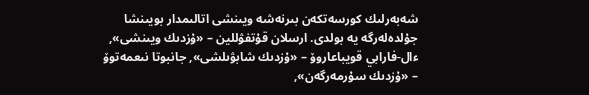شەبەرلىك كورسەتكەن بىرنەشە ويىنشى اتالىمدار بويىنشا جۇلدەلەرگە يە بولدى. ارسلان قۇتفۋللين – «ۇزدىك ويىنشى», ءال-فارابي قويباعاروۆ – «ۇزدىك شابۋىلشى», جانبوتا نىعمەتوۆ – «ۇزدىك سۇرمەرگەن»,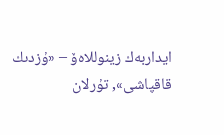ايداربەك زينوللاەۆ – «ۇزدىك قاقپاشى», تۇرلان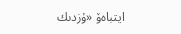ايتباەۆ «ۇزدىك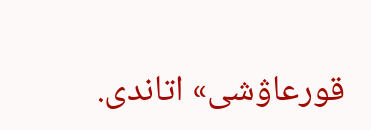قورعاۋشى» اتاندى.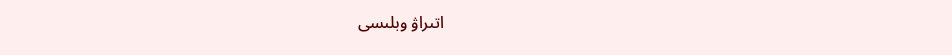اتىراۋ وبلىسى